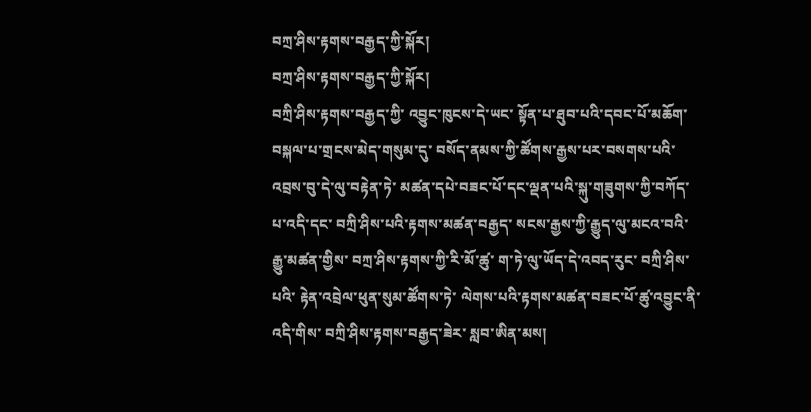བཀྲ་ཤིས་རྟགས་བརྒྱད་ཀྱི་སྐོར།
བཀྲ་ཤིས་རྟགས་བརྒྱད་ཀྱི་སྐོར།
བཀྲི་ཤིས་རྟགས་བརྒྱད་ཀྱི་ འབྱུང་ཁུངས་དེ་ཡང་ སྟོན་པ་ཐུབ་པའི་དབང་པོ་མཆོག་ བསྐལ་པ་གྲངས་མེད་གསུམ་དུ་ བསོད་ནམས་ཀྱི་ཚོགས་རྒྱས་པར་བསགས་པའི་ འབྲས་བུ་དེ་ལུ་བརྟེན་ཏེ་ མཚན་དཔེ་བཟང་པོ་དང་ལྡན་པའི་སྐུ་གཟུགས་ཀྱི་བཀོད་པ་འདི་དང་ བཀྲི་ཤིས་པའི་རྟགས་མཚན་བརྒྱད་ སངས་རྒྱས་ཀྱི་རྒྱུད་ལུ་མངའ་བའི་རྒྱུ་མཚན་གྱིས་ བཀྲ་ཤིས་རྟགས་ཀྱི་རི་མོ་ཚུ་ ག་ཏེ་ལུ་ཡོད་དེ་འབད་རུང་ བཀྲི་ཤིས་པའི་ རྟེན་འབྲེལ་ཕུན་སུམ་ཚོགས་ཏེ་ ལེགས་པའི་རྟགས་མཚན་བཟང་པོ་ཚུ་འབྱུང་ནི་འདི་གིས་ བཀྲི་ཤིས་རྟགས་བརྒྱད་ཟེར་ སླབ་ཨིན་མས།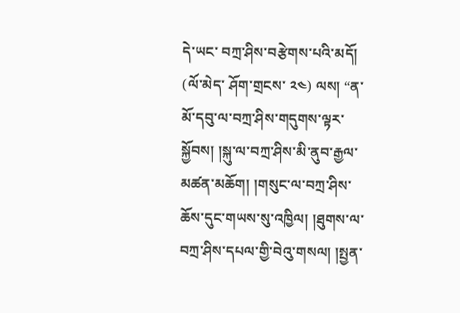དེ་ཡང་ བཀྲ་ཤིས་བརྩེགས་པའི་མདོ། (ལོ་མེད་ ཤོག་གྲངས་ ༢༤) ལས། “ན་མོ་དབུ་ལ་བཀྲ་ཤིས་གདུགས་ལྟར་སྐྱོབས། །སྐུ་ལ་བཀྲ་ཤིས་མི་ནུབ་རྒྱལ་མཚན་མཆོག། །གསུང་ལ་བཀྲ་ཤིས་ཆོས་དུང་གཡས་སུ་འཁྱིལ། །ཐུགས་ལ་བཀྲ་ཤིས་དཔལ་གྱི་བེའུ་གསལ། །སྤྱན་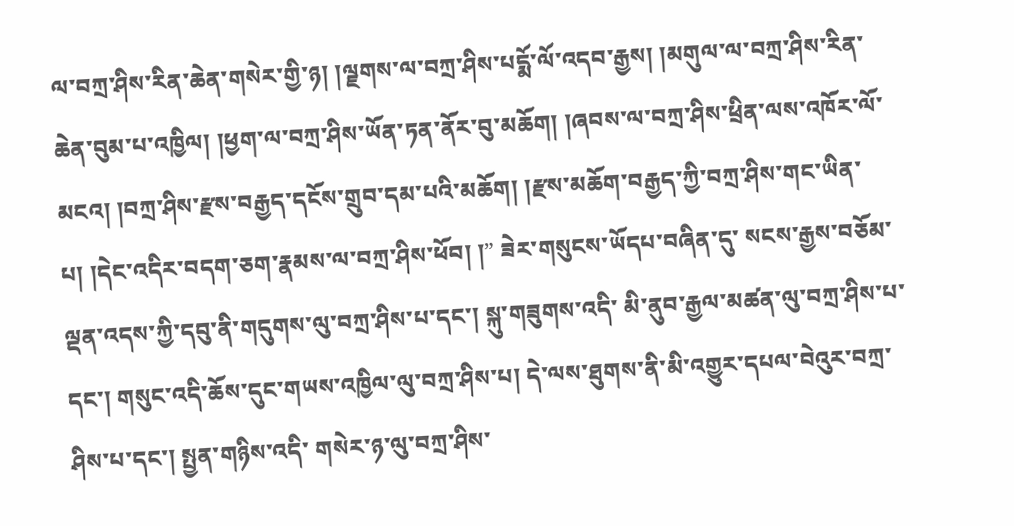ལ་བཀྲ་ཤིས་རིན་ཆེན་གསེར་གྱི་ཉ། །ལྗགས་ལ་བཀྲ་ཤིས་པདྨོ་ལོ་འདབ་རྒྱས། །མགུལ་ལ་བཀྲ་ཤིས་རིན་ཆེན་བུམ་པ་འཁྱིལ། །ཕྱག་ལ་བཀྲ་ཤིས་ཡོན་ཏན་ནོར་བུ་མཆོག། །ཞབས་ལ་བཀྲ་ཤིས་ཕྲིན་ལས་འཁོར་ལོ་མངའ། །བཀྲ་ཤིས་རྫས་བརྒྱད་དངོས་གྲུབ་དམ་པའི་མཆོག། །རྫས་མཆོག་བརྒྱད་ཀྱི་བཀྲ་ཤིས་གང་ཡིན་པ། །དེང་འདིར་བདག་ཅག་རྣམས་ལ་བཀྲ་ཤིས་ཕོབ། །” ཟེར་གསུངས་ཡོདཔ་བཞིན་དུ་ སངས་རྒྱས་བཅོམ་ལྡན་འདས་ཀྱི་དབུ་ནི་གདུགས་ལུ་བཀྲ་ཤིས་པ་དང་། སྐུ་གཟུགས་འདི་ མི་ནུབ་རྒྱལ་མཚན་ལུ་བཀྲ་ཤིས་པ་དང་། གསུང་འདི་ཆོས་དུང་གཡས་འཁྱིལ་ལུ་བཀྲ་ཤིས་པ། དེ་ལས་ཐུགས་ནི་མི་འགྱུར་དཔལ་བེའུར་བཀྲ་ཤིས་པ་དང་། སྤྱན་གཉིས་འདི་ གསེར་ཉ་ལུ་བཀྲ་ཤིས་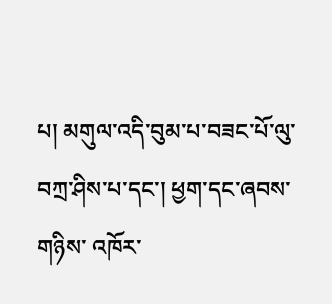པ། མགུལ་འདི་བུམ་པ་བཟང་པོ་ལུ་བཀྲ་ཤིས་པ་དང་། ཕྱག་དང་ཞབས་གཉིས་ འཁོར་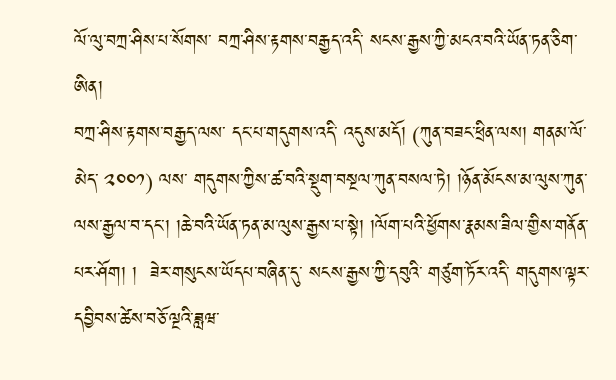ལོ་ལུ་བཀྲ་ཤིས་པ་སོགས་ བཀྲ་ཤིས་རྟགས་བརྒྱད་འདི་ སངས་རྒྱས་ཀྱི་མངའ་བའི་ཡོན་ཏན་ཅིག་ཨིན།
བཀྲ་ཤིས་རྟགས་བརྒྱད་ལས་ དང་པ་གདུགས་འདི་ འདུས་མདོ། (ཀུན་བཟང་ཕྲིན་ལས། གནམ་ལོ་མེད་ ༢༠༠༡) ལས་ གདུགས་ཀྱིས་ཚ་བའི་སྡུག་བསྔལ་ཀུན་བསལ་ཏེ། །ཉོན་མོངས་མ་ལུས་ཀུན་ལས་རྒྱལ་བ་དང་། །ཆེ་བའི་ཡོན་ཏན་མ་ལུས་རྒྱས་པ་སྟེ། །ལོག་པའི་ཕྱོགས་རྣམས་ཟིལ་གྱིས་གནོན་པར་ཤོག། །  ཟེར་གསུངས་ཡོདཔ་བཞིན་དུ་ སངས་རྒྱས་ཀྱི་དབུའི་ གཙུག་ཏོར་འདི་ གདུགས་ལྟར་དབྱིབས་ཚེས་བཅོ་ལྔའི་ཟླཝ་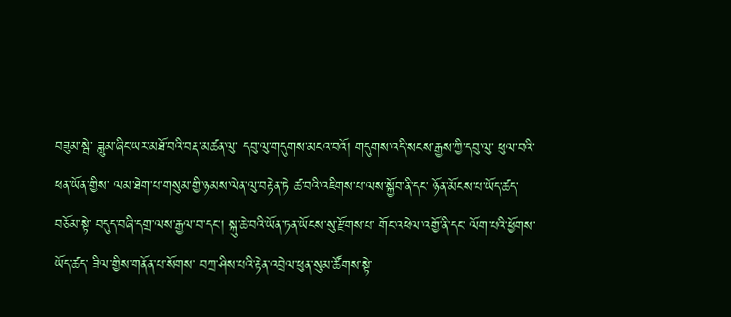བཟུམ་སྦེ་ ཟླུམ་ཞིང་ཡར་མཐོ་བའི་བརྡ་མཚན་ལུ་ དབུ་ལུ་གདུགས་མངའ་བའོ། གདུགས་འདི་སངས་རྒྱས་ཀྱི་དབུ་ལུ་ ཕུལ་བའི་ཕན་ཡོན་གྱིས་ ལམ་ཐེག་པ་གསུམ་གྱི་ཉམས་ལེན་ལུ་བརྟེན་ཏེ ཚ་བའི་འཇིགས་པ་ལས་སྐྱོབ་ནི་དང་ ཉོན་མོངས་པ་ཡོད་ཚད་བཅོམ་སྟེ་ བདུད་བཞི་དགྲ་ལས་རྒྱལ་བ་དང་། སྐུ་ཆེ་བའི་ཡོན་ཏན་ཡོངས་སུ་རྫོགས་པ་ གོང་འཕེལ་འགྱོ་ནི་དང་ ལོག་པའི་ཕྱོགས་ཡོད་ཚད་ ཟིལ་གྱིས་གནོན་པ་སོགས་ བཀྲ་ཤིས་པའི་རྟེན་འབྲེལ་ཕུན་སུམ་ཚོགས་སྟེ་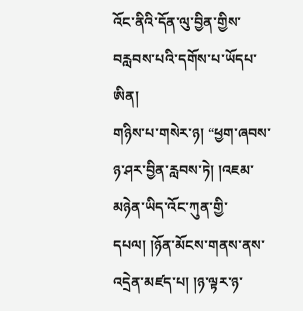འོང་ནིའི་དོན་ལུ་བྱིན་གྱིས་བརླབས་པའི་དགོས་པ་ཡོདཔ་ཨིན།
གཉིས་པ་གསེར་ཉ། “ཕྱག་ཞབས་ཉ་ཤར་བྱིན་རླབས་ཏེ། །འཇམ་མཉེན་ཡིད་འོང་ཀུན་གྱི་དཔལ། །ཉོན་མོངས་གནས་ནས་འདྲེན་མཛད་པ། །ཉ་ལྟར་ཉ་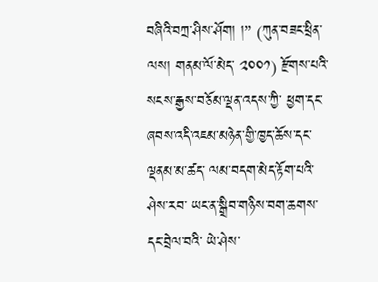བཞིའི་བཀྲ་ཤིས་ཤོག། །” (ཀུན་བཟང་ཕྲིན་ལས། གནམ་ལོ་མེད་ ༢༠༠༡) རྫོགས་པའི་སངས་རྒྱས་བཅོམ་ལྡན་འདས་ཀྱི་ ཕྱག་དང་ཞབས་འདི་འཇམ་མཉེན་གྱི་ཁྱད་ཆོས་དང་ལྡནམ་མ་ཚད་ ལམ་བདག་མེད་རྟོག་པའི་ཤེས་རབ་ ཡང་ན་སྒྲིབ་གཉིས་བག་ཆགས་དང་བྲེལ་བའི་ ཡེ་ཤེས་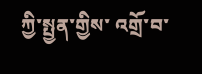ཀྱི་སྤྱན་གྱིས་ འགྲོ་བ་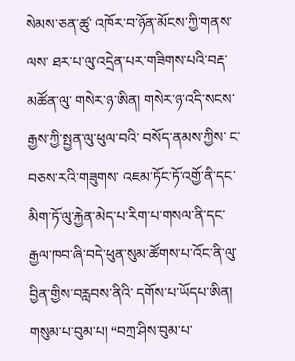སེམས་ཅན་ཚུ་ འཁོར་བ་ཉོན་མོངས་ཀྱི་གནས་ལས་ ཐར་པ་ལུ་འདྲེན་པར་གཟིགས་པའི་བརྡ་མཚོན་ལུ་ གསེར་ཉ་ཨིན། གསེར་ཉ་འདི་སངས་རྒྱས་ཀྱི་སྤྱན་ལུ་ཕུལ་བའི་ བསོད་ནམས་ཀྱིས་ ང་བཅས་རའི་གཟུགས་ འཇམ་ཏོང་ཏོ་འགྱོ་ནི་དང་ མིག་ཏོ་ལུ་རྐྱེན་མེད་པ་རིག་པ་གསལ་ནི་དང་ རྒྱལ་ཁབ་ཞི་བདེ་ཕུན་སུམ་ཚོགས་པ་འོང་ནི་ལུ་ བྱིན་གྱིས་བརླབས་ནིའི་ དགོས་པ་ཡོདཔ་ཨིན།
གསུམ་པ་བུམ་པ། “བཀྲ་ཤིས་བུམ་པ་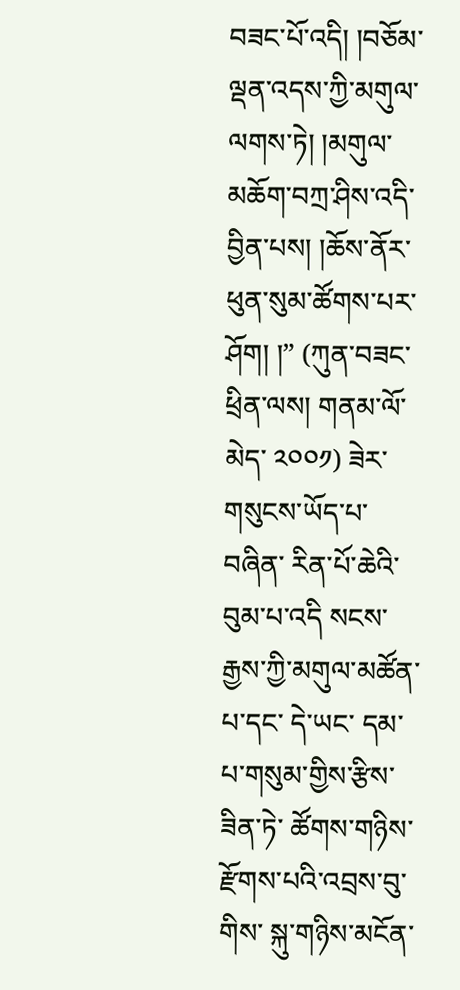བཟང་པོ་འདི། །བཅོམ་ལྡན་འདས་ཀྱི་མགུལ་ལགས་ཏེ། །མགུལ་མཆོག་བཀྲ་ཤིས་འདི་བྱིན་པས། །ཆོས་ནོར་ཕུན་སུམ་ཚོགས་པར་ཤོག། །” (ཀུན་བཟང་ཕྲིན་ལས། གནམ་ལོ་མེད་ ༢༠༠༡) ཟེར་གསུངས་ཡོད་པ་བཞིན་ རིན་པོ་ཆེའི་བུམ་པ་འདི སངས་རྒྱས་ཀྱི་མགུལ་མཚོན་པ་དང་ དེ་ཡང་ དམ་པ་གསུམ་གྱིས་རྩིས་ཟིན་ཏེ་ ཚོགས་གཉིས་རྫོགས་པའི་འབྲས་བུ་གིས་ སྐུ་གཉིས་མངོན་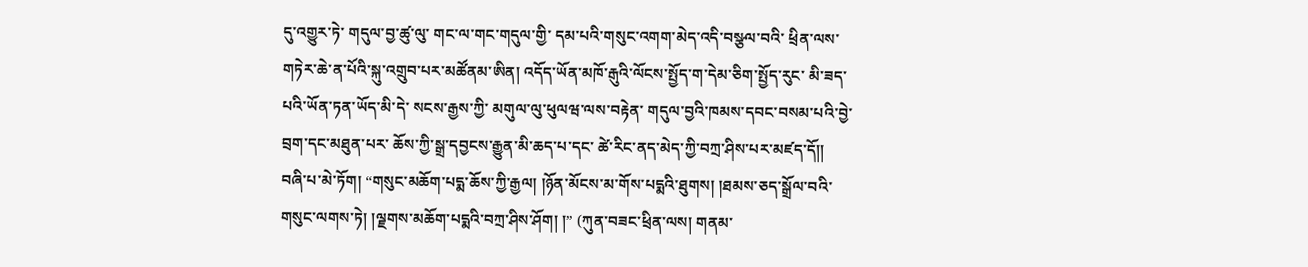དུ་འགྱུར་ཏེ་ གདུལ་བྱ་ཚུ་ལུ་ གང་ལ་གང་གདུལ་གྱི་ དམ་པའི་གསུང་འགག་མེད་འདི་བསྩལ་བའི་ ཕྲིན་ལས་གཏེར་ཆེ་ན་པོའི་སྐུ་འགྲུབ་པར་མཚོནམ་ཨིན། འདོད་ཡོན་མཁོ་རྒུའི་ལོངས་སྤྱོད་ག་དེམ་ཅིག་སྤྱོད་རུང་ མི་ཟད་པའི་ཡོན་ཏན་ཡོད་མི་དེ་ སངས་རྒྱས་ཀྱི་ མགུལ་ལུ་ཕུལཝ་ལས་བརྟེན་ གདུལ་བྱའི་ཁམས་དབང་བསམ་པའི་བྱེ་བྲག་དང་མཐུན་པར་ ཆོས་ཀྱི་སྒྲ་དབྱངས་རྒྱུན་མི་ཆད་པ་དང་ ཚེ་རིང་ནད་མེད་ཀྱི་བཀྲ་ཤིས་པར་མཛད་དོ།།
བཞི་པ་མེ་ཏོག། “གསུང་མཆོག་པདྨ་ཆོས་ཀྱི་རྒྱལ། །ཉོན་མོངས་མ་གོས་པདྨའི་ཐུགས། །ཐམས་ཅད་སྒྲོལ་བའི་གསུང་ལགས་ཏེ། །ལྗགས་མཆོག་པདྨའི་བཀྲ་ཤིས་ཤོག། །” (ཀུན་བཟང་ཕྲིན་ལས། གནམ་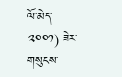ལོ་མེད་ ༢༠༠༡) ཟེར་གསུངས་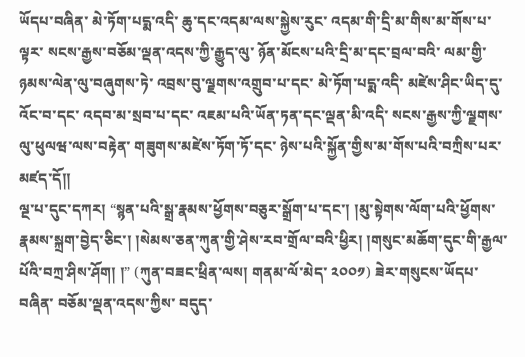ཡོདཔ་བཞིན་ མེ་ཏོག་པདྨ་འདི་ ཆུ་དང་འདམ་ལས་སྐྱེས་རུང་ འདམ་གི་དྲི་མ་གིས་མ་གོས་པ་ལྟར་ སངས་རྒྱས་བཅོམ་ལྡན་འདས་ཀྱི་རྒྱུད་ལུ་ ཉོན་མོངས་པའི་དྲི་མ་དང་བྲལ་བའི་ ལམ་གྱི་ཉམས་ལེན་ལུ་བཞུགས་ཏེ་ འབྲས་བུ་ལྗགས་འགྲུབ་པ་དང་ མེ་ཏོག་པདྨ་འདི་ མཛེས་ཤིང་ཡིད་དུ་འོང་བ་དང་ འདབ་མ་སྲབ་པ་དང་ འཇམ་པའི་ཡོན་ཏན་དང་ལྡན་མི་འདི་ སངས་རྒྱས་ཀྱི་ལྗགས་ལུ་ཕུལཝ་ལས་བརྟེན་ གཟུགས་མཛེས་ཏོག་ཏོ་དང་ ཉེས་པའི་སྐྱོན་གྱིས་མ་གོས་པའི་བཀྲིས་པར་མཛད་དོ།།
ལྔ་པ་དུང་དཀར། “སྙན་པའི་སྒྲ་རྣམས་ཕྱོགས་བཅུར་སྒྲོག་པ་དང་། །མུ་སྟེགས་ལོག་པའི་ཕྱོགས་རྣམས་སྐྲག་བྱེད་ཅིང་། །སེམས་ཅན་ཀུན་གྱི་ཤེས་རབ་གྲོལ་བའི་ཕྱིར། །གསུང་མཆོག་དུང་གི་རྒྱལ་པོའི་བཀྲ་ཤིས་ཤོག། །” (ཀུན་བཟང་ཕྲིན་ལས། གནམ་ལོ་མེད་ ༢༠༠༡) ཟེར་གསུངས་ཡོདཔ་བཞིན་ བཅོམ་ལྡན་འདས་ཀྱིས་ བདུད་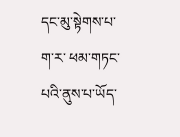དང་མུ་སྟེགས་པ་ག་ར་ ཕམ་གཏང་པའི་ནུས་པ་ཡོད་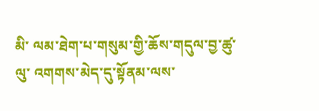མི་ ལམ་ཐེག་པ་གསུམ་གྱི་ཆོས་གདུལ་བྱ་ཚུ་ལུ་ འགགས་མེད་དུ་སྟོནམ་ལས་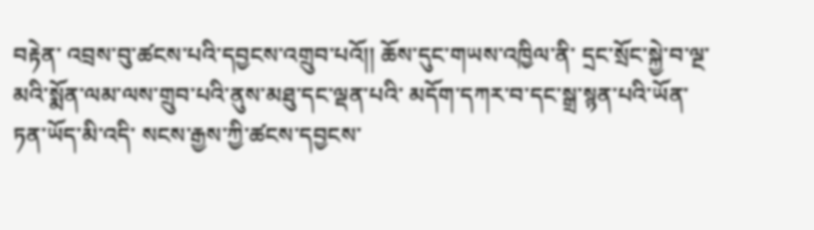བརྟེན་ འབྲས་བུ་ཚངས་པའི་དབྱངས་འགྲུབ་པའོ།། ཆོས་དུང་གཡས་འཁྱིལ་ནི་ དྲང་སྲོང་སྐྱེ་བ་ལྔ་མའི་སྨོན་ལམ་ལས་གྲུབ་པའི་ནུས་མཐུ་དང་ལྡན་པའི་ མདོག་དཀར་བ་དང་སྒྲ་སྙན་པའི་ཡོན་ཏན་ཡོད་མི་འདི་ སངས་རྒྱས་ཀྱི་ཚངས་དབྱངས་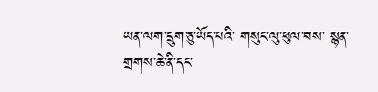ཡན་ལག་དྲུག་ཅུ་ཡོད་པའི་ གསུང་ལུ་ཕུལ་བས་ སྙན་གྲགས་ཆེ་ནི་དང་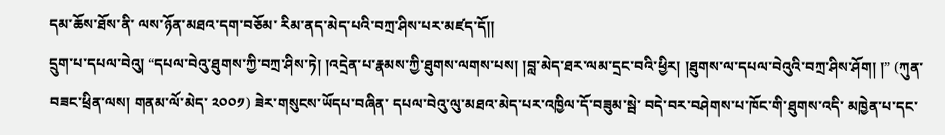དམ་ཆོས་ཐོས་ནི་ ལས་ཉོན་མཐའ་དག་བཅོམ་ རིམ་ནད་མེད་པའི་བཀྲ་ཤིས་པར་མཛད་དོ།།
དྲུག་པ་དཔལ་བེའུ། “དཔལ་བེའུ་ཐུགས་ཀྱི་བཀྲ་ཤིས་ཏེ། །འདྲེན་པ་རྣམས་ཀྱི་ཐུགས་ལགས་པས། །བླ་མེད་ཐར་ལམ་དྲང་བའི་ཕྱིར། །ཐུགས་ལ་དཔལ་བེའུའི་བཀྲ་ཤིས་ཤོག། །” (ཀུན་བཟང་ཕྲིན་ལས། གནམ་ལོ་མེད་ ༢༠༠༡) ཟེར་གསུངས་ཡོདཔ་བཞིན་ དཔལ་བེའུ་ལུ་མཐའ་མེད་པར་འཁྱིལ་དོ་བཟུམ་སྦེ་ བདེ་བར་བཤེགས་པ་ཁོང་གི་ཐུགས་འདི་ མཁྱེན་པ་དང་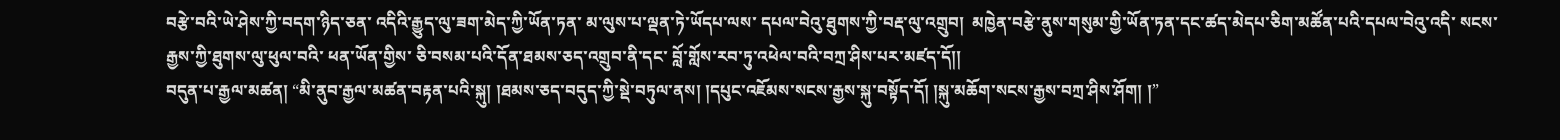བརྩེ་བའི་ཡེ་ཤེས་ཀྱི་བདག་ཉིད་ཅན་ འདིའི་རྒྱུད་ལུ་ཟག་མེད་ཀྱི་ཡོན་ཏན་ མ་ལུས་པ་ལྡན་ཏེ་ཡོདཔ་ལས་ དཔལ་བེའུ་ཐུགས་ཀྱི་བརྡ་ལུ་འགྲུབ།  མཁྱེན་བརྩེ་ནུས་གསུམ་གྱི་ཡོན་ཏན་དང་ཚད་མེདཔ་ཅིག་མཚོན་པའི་དཔལ་བེའུ་འདི་ སངས་རྒྱས་ཀྱི་ཐུགས་ལུ་ཕུལ་བའི་ ཕན་ཡོན་གྱིས་ ཅི་བསམ་པའི་དོན་ཐམས་ཅད་འགྲུབ་ནི་དང་ བློ་གློས་རབ་ཏུ་འཕེལ་བའི་བཀྲ་ཤིས་པར་མཛད་དོ།།
བདུན་པ་རྒྱལ་མཚན། “མི་ནུབ་རྒྱལ་མཚན་བརྟན་པའི་སྐུ། །ཐམས་ཅད་བདུད་ཀྱི་སྡེ་བཏུལ་ནས། །དཔུང་འཇོམས་སངས་རྒྱས་སྐུ་བསྟོད་དོ། །སྐུ་མཆོག་སངས་རྒྱས་བཀྲ་ཤིས་ཤོག། །”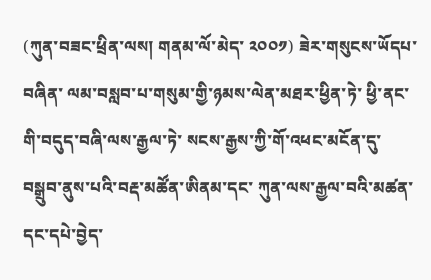(ཀུན་བཟང་ཕྲིན་ལས། གནམ་ལོ་མེད་ ༢༠༠༡) ཟེར་གསུངས་ཡོདཔ་བཞིན་ ལམ་བསླབ་པ་གསུམ་གྱི་ཉམས་ལེན་མཐར་ཕྱིན་ཏེ་ ཕྱི་ནང་གི་བདུད་བཞི་ལས་རྒྱལ་ཏེ་ སངས་རྒྱས་ཀྱི་གོ་འཕང་མངོན་དུ་བསྒྲུབ་ནུས་པའི་བརྡ་མཚོན་ཨིནམ་དང་ ཀུན་ལས་རྒྱལ་བའི་མཚན་དང་དཔེ་བྱེད་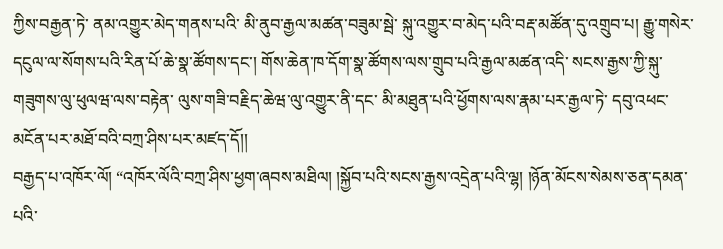ཀྱིས་བརྒྱན་ཏེ་ ནམ་འགྱུར་མེད་གནས་པའི་ མི་ནུབ་རྒྱལ་མཚན་བཟུམ་སྦེ་ སྐུ་འགྱུར་བ་མེད་པའི་བརྡ་མཚོན་དུ་འགྲུབ་པ། རྒྱུ་གསེར་དངུལ་ལ་སོགས་པའི་རིན་པོ་ཆེ་སྣ་ཚོགས་དང་། གོས་ཆེན་ཁ་དོག་སྣ་ཚོགས་ལས་གྲུབ་པའི་རྒྱལ་མཚན་འདི་ སངས་རྒྱས་ཀྱི་སྐུ་གཟུགས་ལུ་ཕུལཝ་ལས་བརྟེན་ ལུས་གཟི་བརྗིད་ཆེཝ་ལུ་འགྱུར་ནི་དང་ མི་མཐུན་པའི་ཕྱོགས་ལས་རྣམ་པར་རྒྱལ་ཏེ་ དབུ་འཕང་མངོན་པར་མཐོ་བའི་བཀྲ་ཤིས་པར་མཛད་དོ།།
བརྒྱད་པ་འཁོར་ལོ། “འཁོར་ལོའི་བཀྲ་ཤིས་ཕྱག་ཞབས་མཐིལ། །སྐྱོབ་པའི་སངས་རྒྱས་འདྲེན་པའི་ལྷ། །ཉོན་མོངས་སེམས་ཅན་དམན་པའི་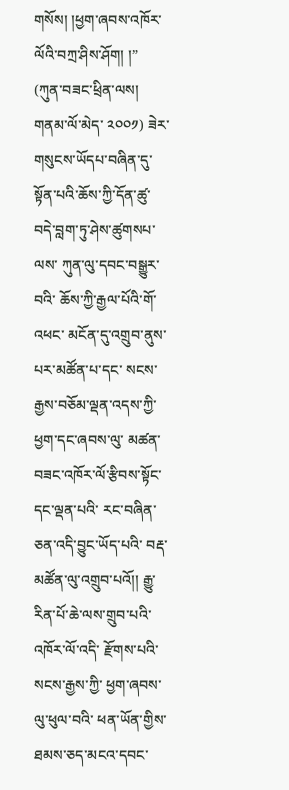གསོས། །ཕྱག་ཞབས་འཁོར་ལོའི་བཀྲ་ཤིས་ཤོག། །” (ཀུན་བཟང་ཕྲིན་ལས། གནམ་ལོ་མེད་ ༢༠༠༡) ཟེར་གསུངས་ཡོདཔ་བཞིན་དུ་ སྟོན་པའི་ཆོས་ཀྱི་དོན་ཚུ་ བདེ་བླག་ཏུ་ཤེས་ཚུགསཔ་ལས་ ཀུན་ལུ་དབང་བསྒྱུར་བའི་ ཆོས་ཀྱི་རྒྱལ་པོའི་གོ་འཕང་ མངོན་དུ་འགྲུབ་ནུས་པར་མཚོན་པ་དང་ སངས་རྒྱས་བཅོམ་ལྡན་འདས་ཀྱི་ ཕྱག་དང་ཞབས་ལུ་ མཚན་བཟང་འཁོར་ལོ་རྩིབས་སྟོང་དང་ལྡན་པའི་ རང་བཞིན་ཅན་འདི་བྱུང་ཡོད་པའི་ བརྡ་མཚོན་ལུ་འགྲུབ་པའོ།། རྒྱུ་རིན་པོ་ཆེ་ལས་གྲུབ་པའི་འཁོར་ལོ་འདི་ རྫོགས་པའི་སངས་རྒྱས་ཀྱི་ ཕྱག་ཞབས་ལུ་ཕུལ་བའི་ ཕན་ཡོན་གྱིས་ ཐམས་ཅད་མངའ་དབང་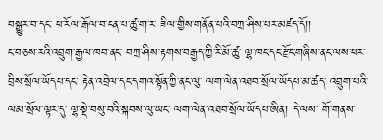བསྒྱུར་བ་དང་ ཕ་རོལ་རྒོལ་བ་ངན་པ་ཚུ་ག་ར་ ཟིལ་གྱིས་གནོན་པའི་བཀྲ་ཤིས་པར་མཛད་དོ།།
ང་བཅས་རའི་འབྲུག་རྒྱལ་ཁབ་ནང་ བཀྲ་ཤིས་རྟགས་བརྒྱད་ཀྱི་རི་མོ་ཚུ་ ལྷ་ཁང་དང་རྫོང་གཞིས་ནང་ལས་ཕར་བྲིས་སྲོལ་ཡོདཔ་དང་ རྟེན་འབྲེལ་དང་དགའ་སྟོན་ཀྱི་ནང་ལུ་ ལག་ལེན་འཐབ་སྲོལ་ཡོདཔ་མ་ཚད་ འབྲུག་པའི་ལམ་སྲོལ་ལྟར་དུ་ ལྷ་སྡེ་བསུ་བའི་སྐབས་ལུ་ཡང་ ལག་ལེན་འཐབ་སྲོལ་ཡོདཔ་ཨིན། དེ་ལས་ གོ་གནས་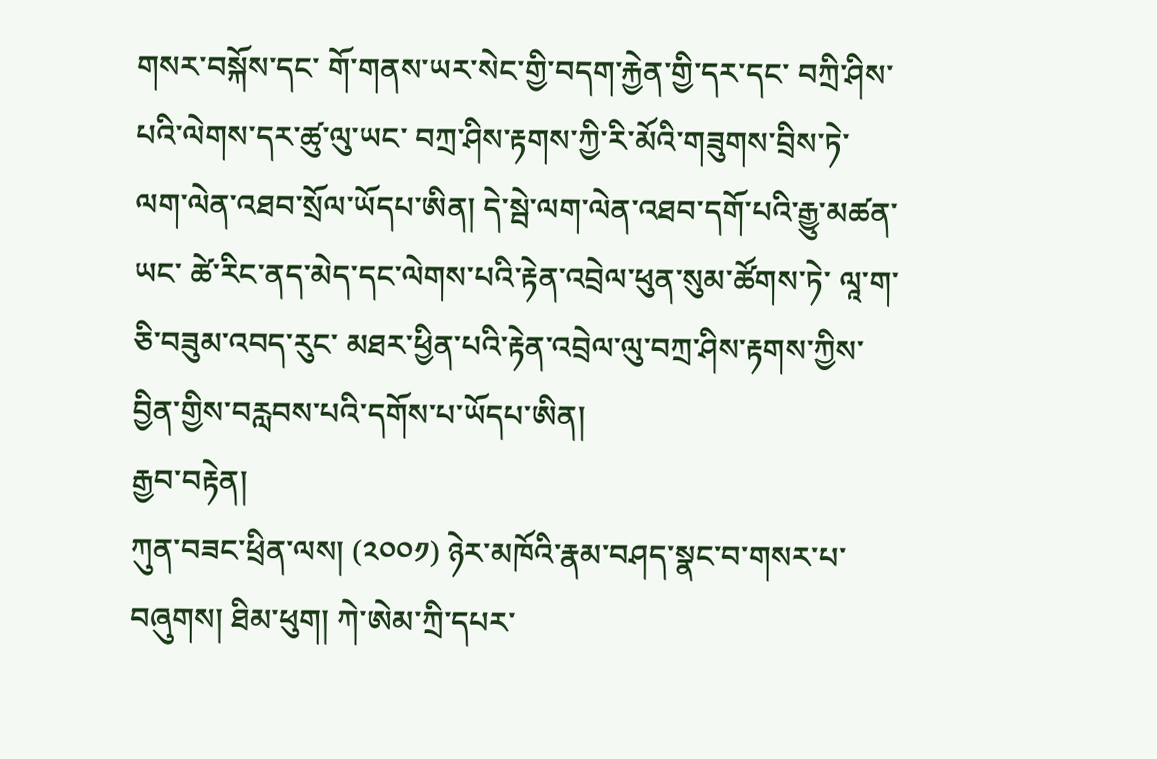གསར་བསྐོས་དང་ གོ་གནས་ཡར་སེང་གྱི་བདག་རྐྱེན་གྱི་དར་དང་ བཀྲི་ཤིས་པའི་ལེགས་དར་ཚུ་ལུ་ཡང་ བཀྲ་ཤིས་རྟགས་ཀྱི་རི་མོའི་གཟུགས་བྲིས་ཏེ་ ལག་ལེན་འཐབ་སྲོལ་ཡོདཔ་ཨིན། དེ་སྦེ་ལག་ལེན་འཐབ་དགོ་པའི་རྒྱུ་མཚན་ཡང་ ཚེ་རིང་ནད་མེད་དང་ལེགས་པའི་རྟེན་འབྲེལ་ཕུན་སུམ་ཚོགས་ཏེ་ ལཱ་ག་ཅི་བཟུམ་འབད་རུང་ མཐར་ཕྱིན་པའི་རྟེན་འབྲེལ་ལུ་བཀྲ་ཤིས་རྟགས་ཀྱིས་བྱིན་གྱིས་བརླབས་པའི་དགོས་པ་ཡོདཔ་ཨིན།
རྒྱབ་བརྟེན།
ཀུན་བཟང་ཕྲིན་ལས། (༢༠༠༡) ཉེར་མཁོའི་རྣམ་བཤད་སྣང་བ་གསར་པ་བཞུགས། ཐིམ་ཕུག། ཀེ་ཨེམ་ཀྲི་དཔར་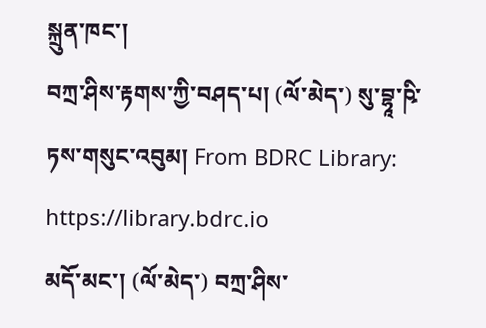སྐྲུན་ཁང་།
བཀྲ་ཤིས་རྟགས་ཀྱི་བཤད་པ། (ལོ་མེད་) སུ་བྷཱ་ཥི་ཏས་གསུང་འབུམ། From BDRC Library: https://library.bdrc.io
མདོ་མང་། (ལོ་མེད་) བཀྲ་ཤིས་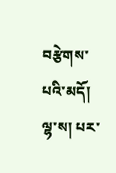བརྩེགས་པའི་མདོ། ལྷ་ས། པར་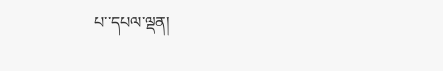པ་་དཔལ་ལྡན།